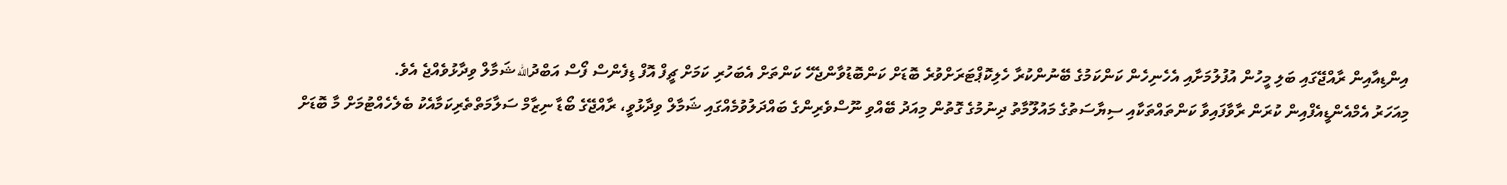އިންޑިއާއިން ރާއްޖޭގައި ބަލި މީހުން އުފުލުމަށާއި އެހެނިހެން ކަންކަމުގެ ބޭނުންކުރާ ހެލިކޮޕްޓަރަށްވުރެ ބޮޑަށް ކަންބޮޑުވާންޖެހޭ ކަންތަށް އެބަހުރި ކަމަށް ޗީފް އޮފް ޑިފެންސް ފޯސް އަބްދުالله ޝަމާލް ވިދާޅުވެއްޖެ އެވެ.
މިއަހަރު އެމްއެންޑީއެފްއިން ކުރަން ރާވާފައިވާ ކަންތައްތަކާއި ސިޔާސަތުގެ މައުލޫމާތު ދިނުމުގެ ގޮތުން މިއަދު ބޭއްވި ނޫސްވެރިންގެ ބައްދަލުވުމެއްގައި ޝަމާލް ވިދާޅުވީ، ރާއްޖޭގެ ބޯޑާ ނިޒާމް ސަލާމަތްތެރިކަމާއެކު ބެލެހެއްޓުމަށް މާ ބޮޑަށް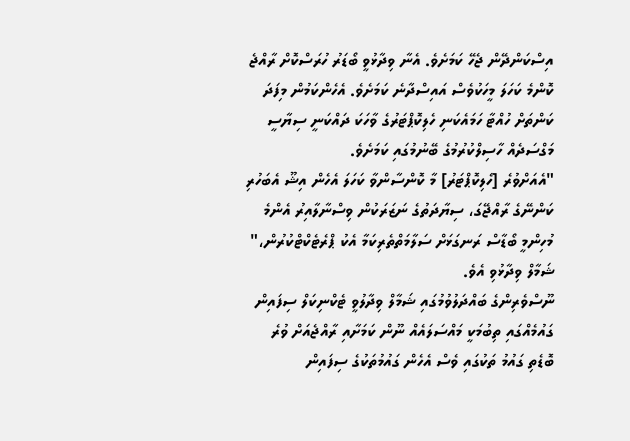އިސްކަންދޭން ޖެހޭ ކަމަށެވެ. އެނާ ވިދާޅުވީ ބޯޑަރު ހުރަސްކޮށް ރާއްޖެ ކޮންމެ ކަހަލަ މީހަކުވެސް އައިސްދާނެ ކަމަށެވެ. އެހެންކަމުން މިފަދަ ކަންތަށް ހުއްޓާ ހަމައެކަނި ހެލިކޮޕްޓަރުގެ ވާހަކަ ދައްކަނީ ސިޔާސީ މަގްސަދެއް ހާސިލްކުރުމުގެ ބޭނުމުގައި ކަމަށެވެ.
"އެއަށްވުރެ [ހެލިކޮޕްޓަރު] މާ ކޮންސާންވާ ކަހަލަ އެހެން އިޝޫ އެބަހުރި ކަންނޭގެ ރާއްޖޭގަ، ސިޔާދަތުގެ ނަޒަރަކުން ވިސްނާލާއިރު އެންމެ މުހިންމީ ބޯޑާސް ރަނގަޅަށް ސަލާމަތްތެރިކަމާ އެކު ޕްރެޓެކްޓްކުރުން،" ޝަމާލް ވިދާޅުވި އެވެ.
ނޫސްވެރިންގެ ބައްދަލުވުމުގައި ޝަމާލް ވިދާލުވީ ޓެކްނިކަލް ސިފައިން ގައުމެއްގައި ތިބުމަކީ މައްސަލައެއް ނޫން ކަމަށާއި ރާއްޖެއަށް ވުރެ ބޮޑެތި ގައުމު ތަކުގައި ވެސް އެހެން ގައުމުތަކުގެ ސިފައިން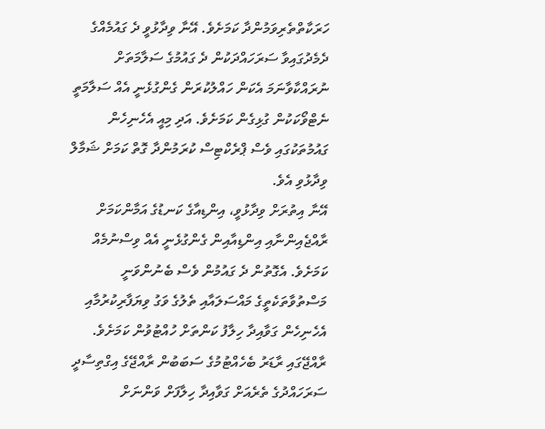ހަރަކާތްތެރިވަމުންދާ ކަމަށެވެ. އޭނާ ވިދާޅުވީ ދެ ގައުމެއްގެ ދެމެދުގައިވާ ސަރަހައްދަކުން ދެ ގައުމުގެ ސަލާމަތަށް ނުރައްކާވާނަމަ އެކަން ހައްލުކުރަން ގެންގުޅެނީ އެއް ސަލާމަތީ ނެޓްވޯކަކުން ގުޅިގެން ކަމަށެވެ. އަދި މިއީ އެހެނިހެން ގައުމުތަކުގައި ވެސް ޕްރެކްޓިސް ކުރަމުންދާ ގޮތް ކަމަށް ޝަމާލް ވިދާޅުވި އެވެ.
އޭނާ އިތުރަށް ވިދާޅުވީ، އިންޑިއާގެ ކަނޑުގެ އަމާންކަމަށް ރާއްޖެއިންނާއި އިންޑިއާއިން ގެންގުޅެނީ އެއް ވިސްނުމެއް ކަމަށެވެ. އެގޮތުން ދެ ގައުމުން ވެސް ބެނުންވަނީ މަސްތުވާތަކެތީގެ މައްސަލައާއި ތެލުގެ ވަގު ވިޔަފާރިކުރުމާއި އެހެނިހެން ގަވާއިދާ ހިލާފު ކަންތަށް ހުއްޓުވުން ކަމަށެވެ. ރާއްޖޭގައި ރާޑަރު ބެހެއްޓުމުގެ ސަބަބުން ރާއްޖޭގެ އިގްތިސާދީ ސަރަހައްދުގެ ތެރެއަށް ގަވާއިދާ ހިލާފަށް ވަންނަށް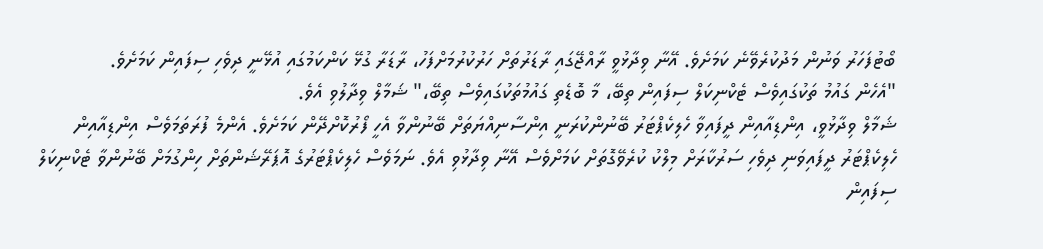ބޯޓުފަހަރު ވަނުން މަދުކުރެވޭނެ ކަމަށެވެ. އޭނާ ވިދާޅުވީ ރާއްޖޭގައި ރާޑަރުތަށް ހަރުކުރުމަށްފަހު، ރާޑަރާ ގުޅޭ ކަންކަމުގައި އުޅޭނީ ދިވެހި ސިފައިން ކަމަށެވެ.
"އެހެން ގައުމު ތަކުގައިވެސް ޓެކްނިކަލް ސިފައިން ތިބޭ، މާ ބޮޑެތި ގައުމުތަކުގައިވެސް ތިބޭ،" ޝަމާލް ވިދާލުވި އެވެ.
ޝަމާލް ވިދާޅުވީ، އިންޑިއާއިން ދީފައިވާ ހެލިކެޕްޓަރު ބޭނުންކުރަނީ އިންސާނިއްޔަތަށް ބޭނުންވާ އެހީ ފޯރުކޮށްދޭން ކަމަށެވެ. އެންމެ ފުރަތަމަވެސް އިންޑިއާއިން ހެލިކެޕްޓަރު ދީފައިވަނި ދިވެހި ސަރުކާރަށް މިލްކު ކުރެވޭގޮތަށް ކަމަށްވެސް އޭނާ ވިދާޅުވި އެވެ. ނަމަވެސް ހެލިކެޕްޓަރުގެ އޮޕަރޭޝަންތަށް ހިންގުމަށް ބޭނުންވާ ޓެކްނިކަލް ސިފައިން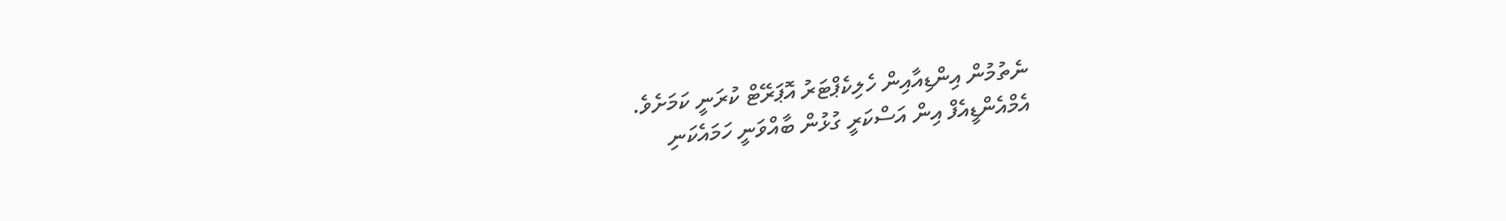ނެތުމުން އިންޑިއާއިން ހެލިކެޕްޓަރު އޮޕަރޭޓް ކުރަނީ ކަމަށެވެ.
އެމްއެންޑީއެފް އިން އަސްކަރީ ގުޅުން ބާއްވަނީ ހަމައެކަނި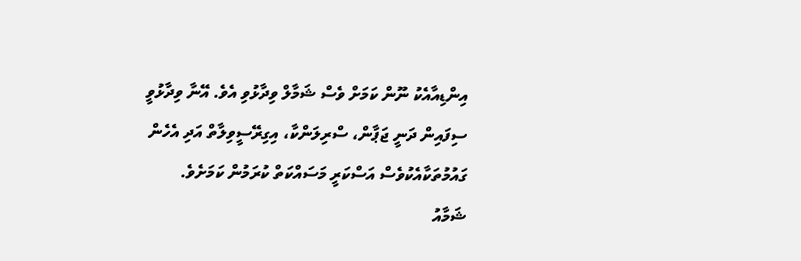އިންޑިއާއެކު ނޫން ކަމަށް ވެސް ޝަމާލް ވިދާޅުވި އެވެ. އޭނާ ވިދާޅުވީ ސިފައިން ދަނީ ޖަޕާން، ސްރިލަންކާ، އިގިރޭސީވިލާތް އަދި އެހެން ގައުމުތަކާއެކުވެސް އަސްކަރީ މަސައްކަތް ކުރަމުން ކަމަށެވެ.
ޝަމާއު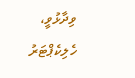ވިދާޅުވީ، ހެލިކެޕްޓަރު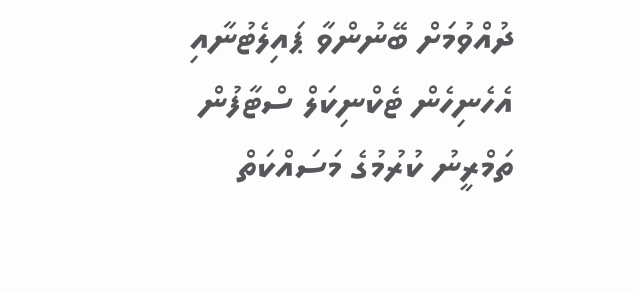ދުއްވުމަށް ބޭނުންވާ ޕައިލެޓުނާއި އެހެނިހެން ޓެކްނިކަލް ސްޓާފުން ތަމްރީނު ކުރުމުގެ މަސައްކަތް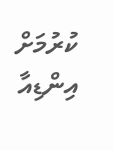ކުރުމަށް އިންޑިއާ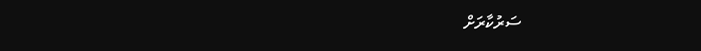ސަރުކާރަށް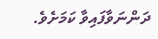ދަންނަވާފައިވާ ކަމަށެވެ.